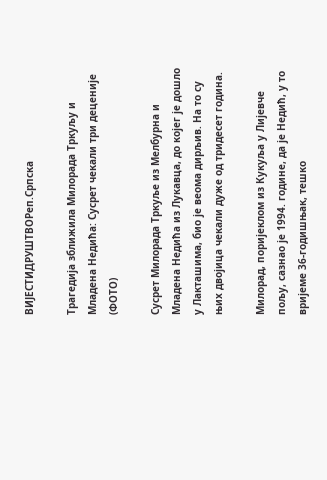ВИЈЕСТИДРУШТВОРеп.Српска

Трагедија зближила Милорада Тркуљу и Младена Недића: Сусрет чекали три деценије (ФОТО)

Сусрет Милорада Тркуље из Мелбурна и Младена Недића из Лукавца, до којег је дошло у Лакташима, био је веома дирљив. На то су њих двојица чекали дуже од тридесет година.

Милорад, поријеклом из Кукуља у Лијевче пољу, сазнао је 1994. године, да је Недић, у то вријеме 36-годишњак, тешко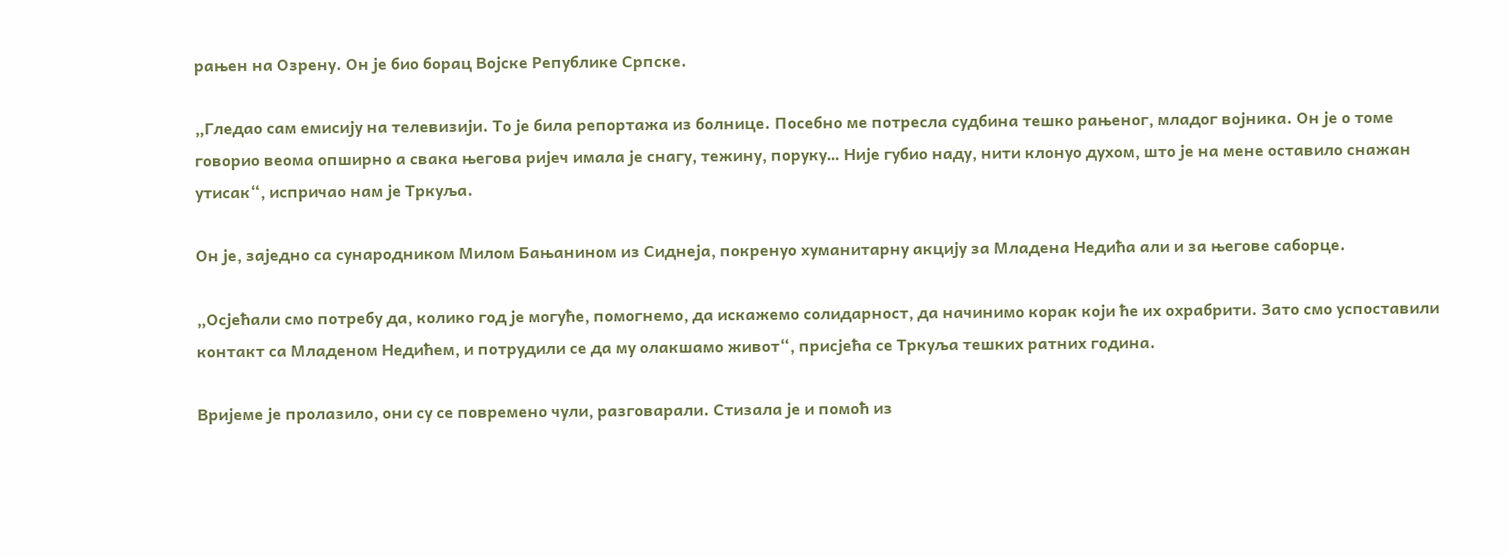рањен на Озрену. Он је био борац Војске Републике Српске.

„Гледао сам емисију на телевизији. То је била репортажа из болнице. Посебно ме потресла судбина тешко рањеног, младог војника. Он је о томе говорио веома опширно а свака његова ријеч имала је снагу, тежину, поруку… Није губио наду, нити клонуо духом, што је на мене оставило снажан утисак“, испричао нам је Тркуља.

Он је, заједно са сународником Милом Бањанином из Сиднеја, покренуо хуманитарну акцију за Младена Недића али и за његове саборце.

„Осјећали смо потребу да, колико год је могуће, помогнемо, да искажемо солидарност, да начинимо корак који ће их охрабрити. Зато смо успоставили контакт са Младеном Недићем, и потрудили се да му олакшамо живот“, присјећа се Тркуља тешких ратних година.

Вријеме је пролазило, они су се повремено чули, разговарали. Стизала је и помоћ из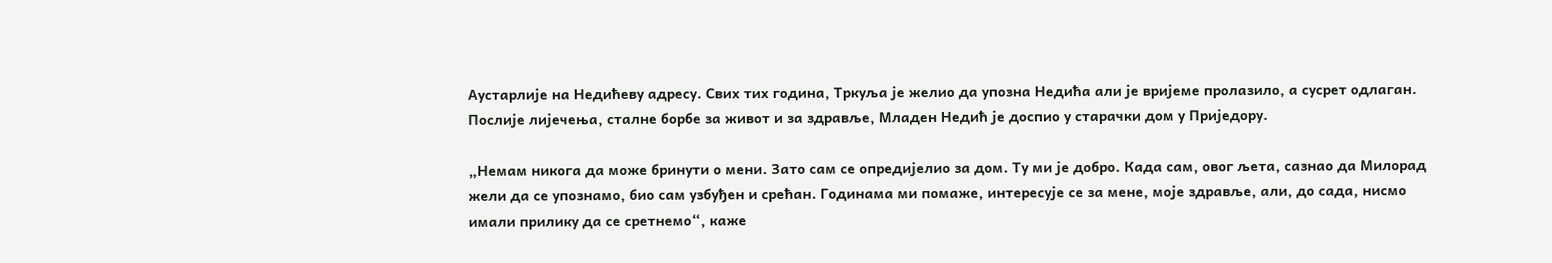Аустарлије на Недићеву адресу. Свих тих година, Тркуља је желио да упозна Недића али је вријеме пролазило, а сусрет одлаган. Послије лијечења, сталне борбе за живот и за здравље, Младен Недић је доспио у старачки дом у Приједору.

„Немам никога да може бринути о мени. Зато сам се опредијелио за дом. Ту ми је добро. Када сам, овог љета, сазнао да Милорад жели да се упознамо, био сам узбуђен и срећан. Годинама ми помаже, интересује се за мене, моје здравље, али, до сада, нисмо имали прилику да се сретнемо“, каже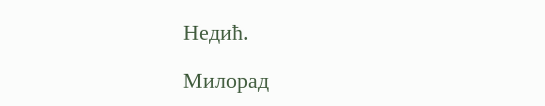Недић.

Милорад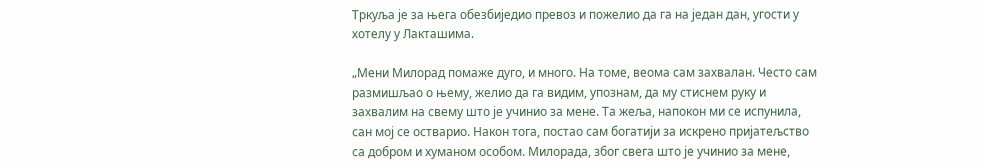Тркуља је за њега обезбиједио превоз и пожелио да га на један дан, угости у хотелу у Лакташима.

„Мени Милорад помаже дуго, и много. На томе, веома сам захвалан. Често сам размишљао о њему, желио да га видим, упознам, да му стиснем руку и захвалим на свему што је учинио за мене. Та жеља, напокон ми се испунила, сан мој се остварио. Након тога, постао сам богатији за искрено пријатељство са добром и хуманом особом. Милорада, због свега што је учинио за мене,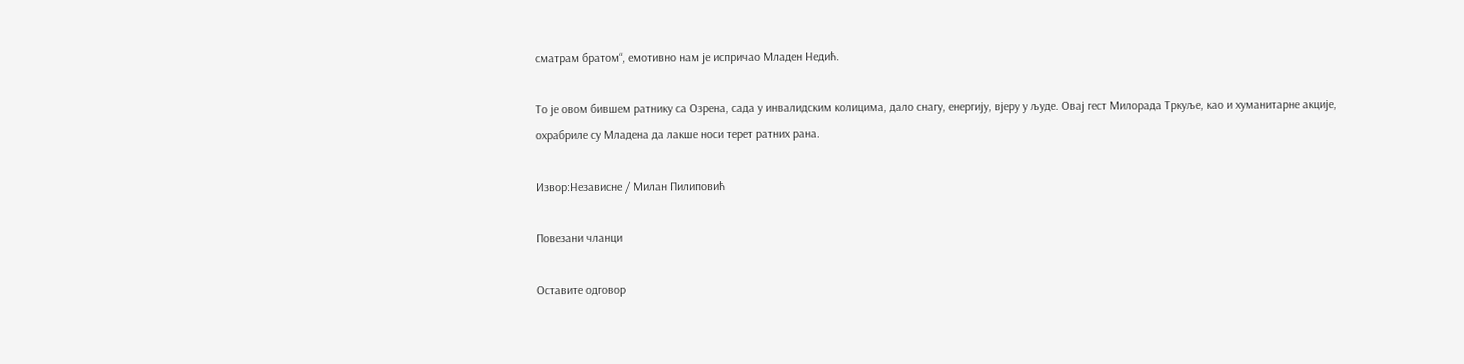сматрам братом“, емотивно нам је испричао Младен Недић.

То је овом бившем ратнику са Озрена, сада у инвалидским колицима, дало снагу, енергију, вјеру у људе. Овај гест Милорада Тркуље, као и хуманитарне акције, охрабриле су Младена да лакше носи терет ратних рана.

Извор:Независне / Милан Пилиповић

Повезани чланци

Оставите одговор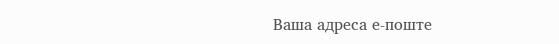Ваша адреса е-поште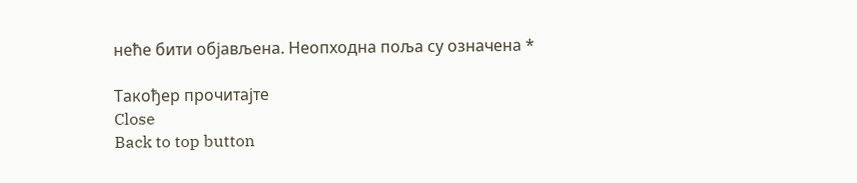неће бити објављена. Неопходна поља су означена *

Такођер прочитајте
Close
Back to top button